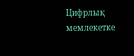Цифрлық мемлекетке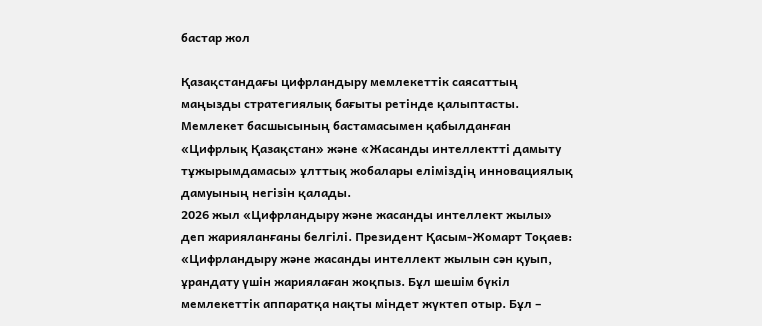бастар жол

Қазақстандағы цифрландыру мемлекеттік саясаттың маңызды стратегиялық бағыты ретінде қалыптасты. Мемлекет басшысының бастамасымен қабылданған «Цифрлық Қазақстан» және «Жасанды интеллектті дамыту тұжырымдамасы» ұлттық жобалары еліміздің инновациялық дамуының негізін қалады.
2026 жыл «Цифрландыру және жасанды интеллект жылы» деп жарияланғаны белгілі. Президент Қасым-Жомарт Тоқаев: «Цифрландыру және жасанды интеллект жылын сән қуып, ұрандату үшін жариялаған жоқпыз. Бұл шешім бүкіл мемлекеттік аппаратқа нақты міндет жүктеп отыр. Бұл –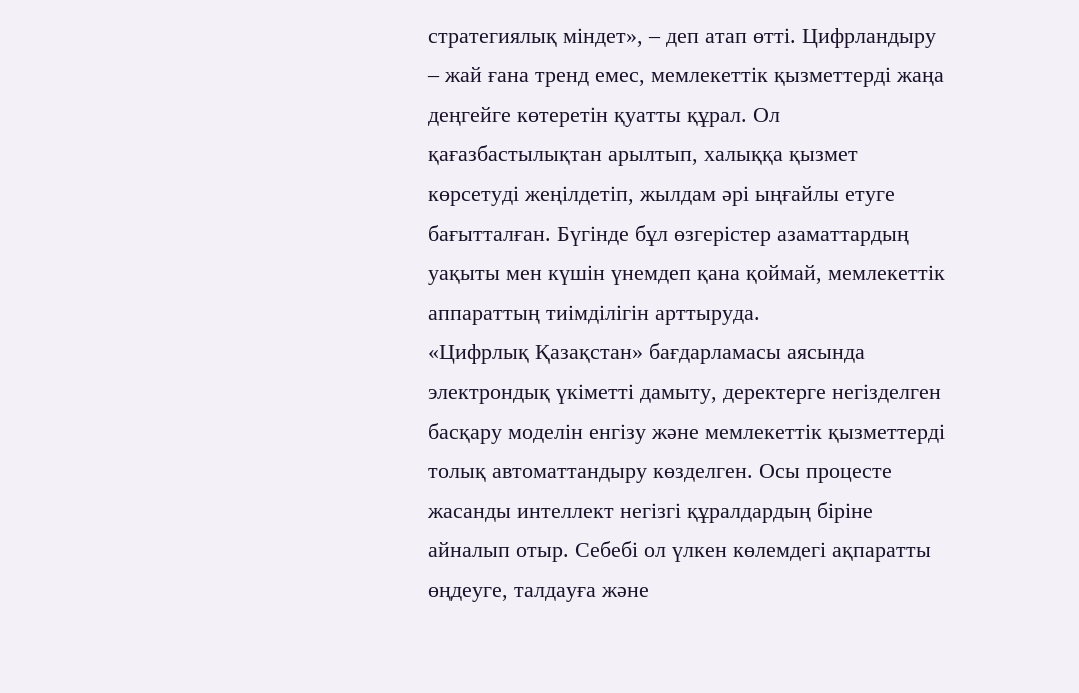стратегиялық міндет», – деп атап өтті. Цифрландыру – жай ғана тренд емес, мемлекеттік қызметтерді жаңа деңгейге көтеретін қуатты құрал. Ол қағазбастылықтан арылтып, халыққа қызмет көрсетуді жеңілдетіп, жылдам әрі ыңғайлы етуге бағытталған. Бүгінде бұл өзгерістер азаматтардың уақыты мен күшін үнемдеп қана қоймай, мемлекеттік аппараттың тиімділігін арттыруда.
«Цифрлық Қазақстан» бағдарламасы аясында электрондық үкіметті дамыту, деректерге негізделген басқару моделін енгізу және мемлекеттік қызметтерді толық автоматтандыру көзделген. Осы процесте жасанды интеллект негізгі құралдардың біріне айналып отыр. Себебі ол үлкен көлемдегі ақпаратты өңдеуге, талдауға және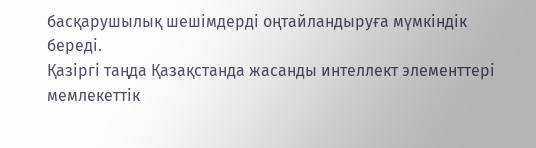басқарушылық шешімдерді оңтайландыруға мүмкіндік береді.
Қазіргі таңда Қазақстанда жасанды интеллект элементтері мемлекеттік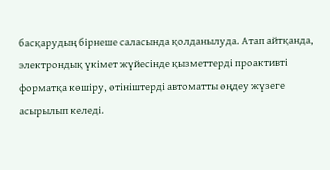басқарудың бірнеше саласында қолданылуда. Атап айтқанда, электрондық үкімет жүйесінде қызметтерді проактивті форматқа көшіру, өтініштерді автоматты өңдеу жүзеге асырылып келеді.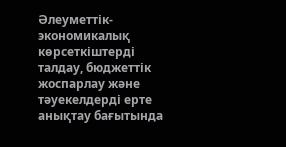Әлеуметтік-экономикалық көрсеткіштерді талдау, бюджеттік жоспарлау және тәуекелдерді ерте анықтау бағытында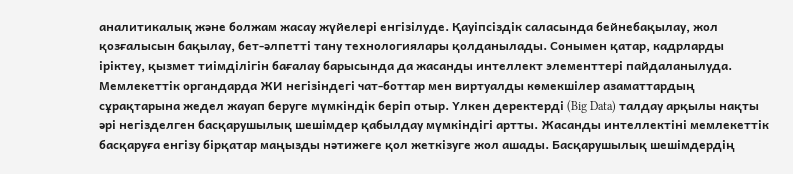аналитикалық және болжам жасау жүйелері енгізілуде. Қауіпсіздік саласында бейнебақылау, жол қозғалысын бақылау, бет-әлпетті тану технологиялары қолданылады. Сонымен қатар, кадрларды іріктеу, қызмет тиімділігін бағалау барысында да жасанды интеллект элементтері пайдаланылуда.
Мемлекеттік органдарда ЖИ негізіндегі чат-боттар мен виртуалды көмекшілер азаматтардың сұрақтарына жедел жауап беруге мүмкіндік беріп отыр. Үлкен деректерді (Big Data) талдау арқылы нақты әрі негізделген басқарушылық шешімдер қабылдау мүмкіндігі артты. Жасанды интеллектіні мемлекеттік басқаруға енгізу бірқатар маңызды нәтижеге қол жеткізуге жол ашады. Басқарушылық шешімдердің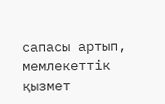сапасы артып, мемлекеттік қызмет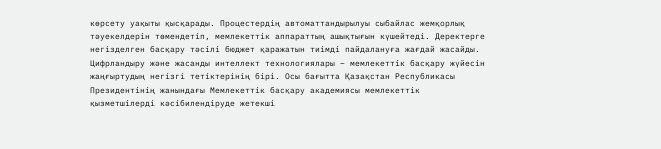көрсету уақыты қысқарады. Процестердің автоматтандырылуы сыбайлас жемқорлық тәуекелдерін төмендетіп, мемлекеттік аппараттың ашықтығын күшейтеді. Деректерге негізделген басқару тәсілі бюджет қаражатын тиімді пайдалануға жағдай жасайды.
Цифрландыру және жасанды интеллект технологиялары – мемлекеттік басқару жүйесін жаңғыртудың негізгі тетіктерінің бірі. Осы бағытта Қазақстан Республикасы Президентінің жанындағы Мемлекеттік басқару академиясы мемлекеттік қызметшілерді кәсібилендіруде жетекші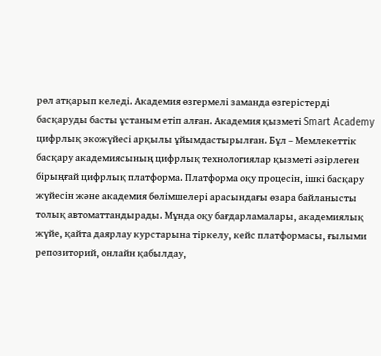рөл атқарып келеді. Академия өзгермелі заманда өзгерістерді басқаруды басты ұстаным етіп алған. Академия қызметі Smart Academy цифрлық экожүйесі арқылы ұйымдастырылған. Бұл – Мемлекеттік басқару академиясының цифрлық технологиялар қызметі әзірлеген бірыңғай цифрлық платформа. Платформа оқу процесін, ішкі басқару жүйесін және академия бөлімшелері арасындағы өзара байланысты толық автоматтандырады. Мұнда оқу бағдарламалары, академиялық жүйе, қайта даярлау курстарына тіркелу, кейс платформасы, ғылыми репозиторий, онлайн қабылдау,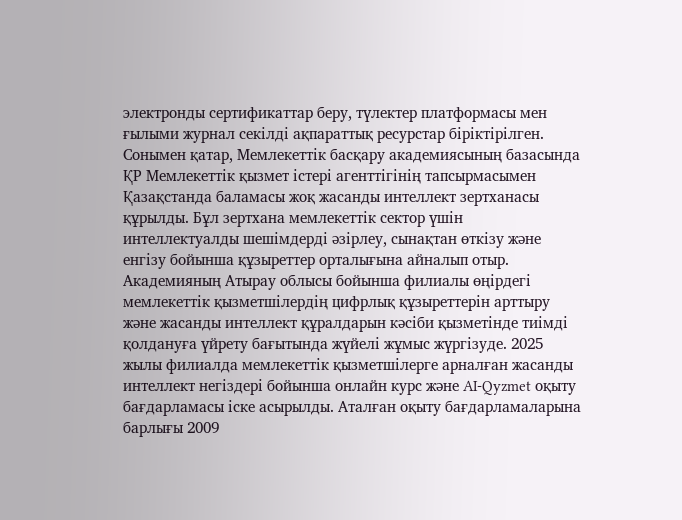электронды сертификаттар беру, түлектер платформасы мен ғылыми журнал секілді ақпараттық ресурстар біріктірілген.
Сонымен қатар, Мемлекеттік басқару академиясының базасында ҚР Мемлекеттік қызмет істері агенттігінің тапсырмасымен Қазақстанда баламасы жоқ жасанды интеллект зертханасы құрылды. Бұл зертхана мемлекеттік сектор үшін интеллектуалды шешімдерді әзірлеу, сынақтан өткізу және енгізу бойынша құзыреттер орталығына айналып отыр.
Академияның Атырау облысы бойынша филиалы өңірдегі мемлекеттік қызметшілердің цифрлық құзыреттерін арттыру және жасанды интеллект құралдарын кәсіби қызметінде тиімді қолдануға үйрету бағытында жүйелі жұмыс жүргізуде. 2025 жылы филиалда мемлекеттік қызметшілерге арналған жасанды интеллект негіздері бойынша онлайн курс және AI-Qyzmet оқыту бағдарламасы іске асырылды. Аталған оқыту бағдарламаларына барлығы 2009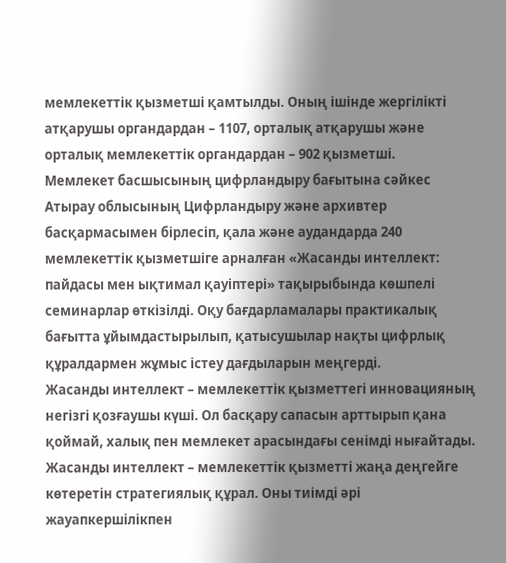мемлекеттік қызметші қамтылды. Оның ішінде жергілікті атқарушы органдардан – 1107, орталық атқарушы және орталық мемлекеттік органдардан – 902 қызметші.
Мемлекет басшысының цифрландыру бағытына сәйкес Атырау облысының Цифрландыру және архивтер басқармасымен бірлесіп, қала және аудандарда 240 мемлекеттік қызметшіге арналған «Жасанды интеллект: пайдасы мен ықтимал қауіптері» тақырыбында көшпелі семинарлар өткізілді. Оқу бағдарламалары практикалық бағытта ұйымдастырылып, қатысушылар нақты цифрлық құралдармен жұмыс істеу дағдыларын меңгерді.
Жасанды интеллект – мемлекеттік қызметтегі инновацияның негізгі қозғаушы күші. Ол басқару сапасын арттырып қана қоймай, халық пен мемлекет арасындағы сенімді нығайтады. Жасанды интеллект – мемлекеттік қызметті жаңа деңгейге көтеретін стратегиялық құрал. Оны тиімді әрі жауапкершілікпен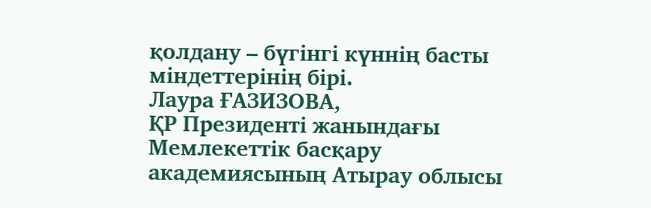қолдану – бүгінгі күннің басты міндеттерінің бірі.
Лаура ҒАЗИЗОВА,
ҚР Президенті жанындағы Мемлекеттік басқару академиясының Атырау облысы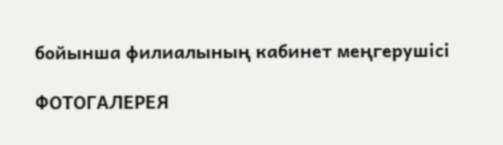бойынша филиалының кабинет меңгерушісі

ФОТОГАЛЕРЕЯ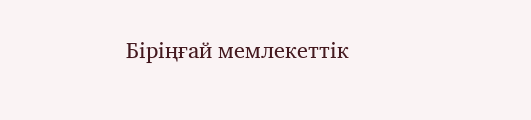Біріңғай мемлекеттік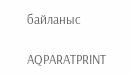байланыс

AQPARATPRINT